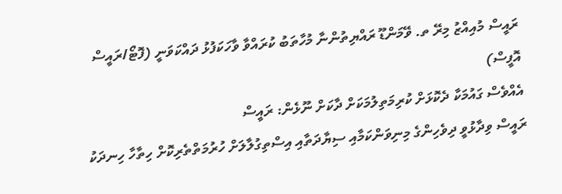ރައީސް މުއިއްޒު މިރޭ ތ. ވޭމަންޑޫ ރައްޔިތުންނާ މުހާތަބު ކުރައްވާ ވާހަކަފުޅު ދައްކަވަނީ (ފޮޓޯ/ރައީސް އޮފީސް)
އެއްވެސް ގައުމަކާ ދެކޮޅަށް ކުރިމަތިލުމަކަށް ދާކަށް ނޫޅެން: ރައީސް
ރައީސް ވިދާޅުވީ ދިވެހިންގެ މިނިވަންކަމާއި ސިޔާދަތާއި އިސްތިގުލާލަށް ހުރުމަތްތެރިކޮށް ހިތާހާ ހިނދަކު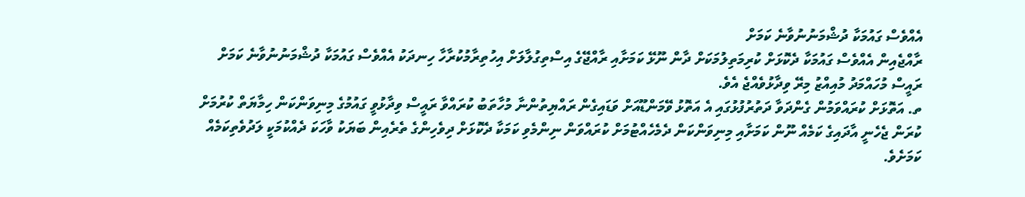އެއްވެސް ގައުމަކާ ދުޝްމަނުނުވާނެ ކަމަށް
ރާއްޖެއިން އެއްވެސް ގައުމަކާ ދެކޮޅަށް ކުރިމަތިލުމަކަށް ދާން ނޫޅޭ ކަމަށާއި ރާއްޖޭގެ އިސްތިގުލާލަށް އިހުތިރާމުކުރާހާ ހިނދަކު އެއްވެސް ގައުމަކާ ދުޝްމަނުނުވާނެ ކަމަށް ރައީސް މުހައްމަދު މުއިއްޒު މިރޭ ވިދާޅުވެއްޖެ އެވެ.
ތ. އަތޮޅަށް ކުރައްވަމުން ގެންދަވާ ދަތުރުފުޅުގައި އެ އަތޮޅު ވޭމަންޑޫއަށް ވަޑައިގެން ރައްޔިތުންނާ މުހާތަބު ކުރައްވާ ރައީސް ވިދާޅުވީ ގައުމުގެ މިނިވަންކަން ހިމާޔަތް ކުރުމަށް ކުރަން ޖެހެނީ އާދައިގެ ކަމެއް ނޫން ކަމަށާއި މިނިވަންކަން ދެމެހެއްޓުމަށް ކުރައްވަން ނިންމެވި ކަމަކާ ދެކޮޅަށް ދިވެހިންގެ ތެރެއިން ބަޔަކު ވާހަކަ ދެއްކުމަކީ ލަދުވެތިކަމެއް ކަމަށެވެ.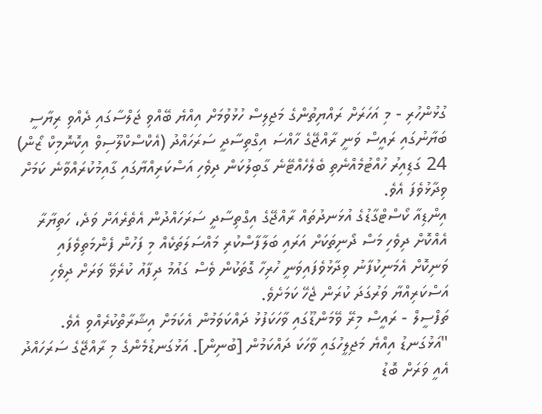ގުޅުންހުރި - މި އަހަރަށް ރައްޔިތުންގެ މަޖިލިސް ހުޅުވުމަށް އިއްޔެ ބޭއްވި ޖަލްސާގައި ދެއްވި ރިޔާސީ ބަޔާނުގައި ރައީސް ވަނީ ރާއްޖޭގެ ހާއްސަ އިގްތިސާދީ ސަރަހައްދު (އެކްސްކްލޫސިވް އިކޮނޮމިކް ޒޯން) 24 ގަޑިއިރު ހުއްޓުމެއްނެތި ބެލެހެއްޓޭނެ ގާބިލުކަން ދިވެހި އަސްކަރިއްޔާގައި ގާއިމުކުރައްވާނެ ކަމަށް ވިދާޅުވެފަ އެވެ.
އިންޑިއާ ކޯސްޓްގާޑުގެ އުޅަނދުތައް ރާއްޖޭގެ އިގްތިސާދީ ސަރަހައްދުން އެތެރެއަށް ވަދެ، ހަތިޔާރާ އެއްކޮށް ދިވެހި މަސް ދޯނިތަކަށް އަރައި ބަލާފާސްކުރި މައްސަލަތަކެއް މި ފަހުން ފެންމަތިވެފައި ވަނިކޮށް އެމަނިކުފާނު ވިދާޅުވެފައިވަނީ ހުރިހާ ގޮތަކުން ވެސް ގައުމު ދިފާއު ކުރެވޭ ވަރަށް ދިވެހި އަސްކަރިއްޔާ ވަރުގަދަ ކުރަން ޖެހޭ ކަމަށެވެ.
ތަފްސީލް - ރައީސް މިރޭ ވޭމަންޑޫގައި ވާހަކަފުޅު ދައްކަވަމުން އެކަމަށް އިޝާރާތްކުރެއްވި އެވެ.
"އަޅުގަނޑު އިއްޔެ މަޖިލީހުގައި ވާހަކަ ދައްކަމުން [ބުނިން]. އަޅުގަނޑުމެންގެ މި ރާއްޖޭގެ ސަރަހައްދު އެއީ ވަރަށް ބޮޑު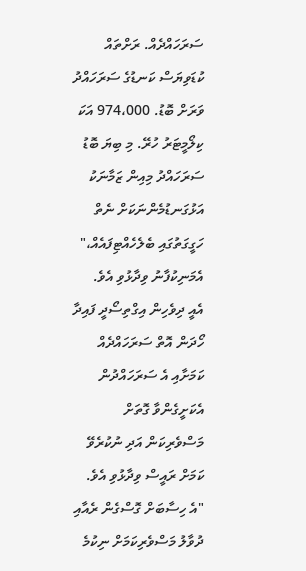ސަރަހައްދެއް. ރަށްތައް ކުޑަވިޔަސް ކަނޑުގެ ސަރަހައްދު ވަރަށް ބޮޑު. 974،000 އަކަ ކިލޯމީޓަރު ހުރޭ. މި ބިޔަ ބޮޑު ސަރަހައްދު މިއިން ޒަމާނަކު އަޅުގަނޑުމެންނަކަށް ނެތް ހަގީގަތުގައި ބެލެހެއްޓިފައެއް،" އެމަނިކުފާނު ވިދާޅުވި އެވެ.
އެއީ ދިވެހިން އިގްތިސޯދީ ފައިދާ ހޯދަން އޮތް ސަރަހައްދެއް ކަމަށާއި އެ ސަރަހައްދުން އެކަށީގެންވާ ގޮތަށް މަސްވެރިކަން އަދި ނުކުރެވޭ ކަމަށް ރައީސް ވިދާޅުވި އެވެ.
"އެ ހިސާބަށް ގޮސްގެން ރެއާއި ދުވާލު މަސްވެރިކަމަށް ނިކުމެ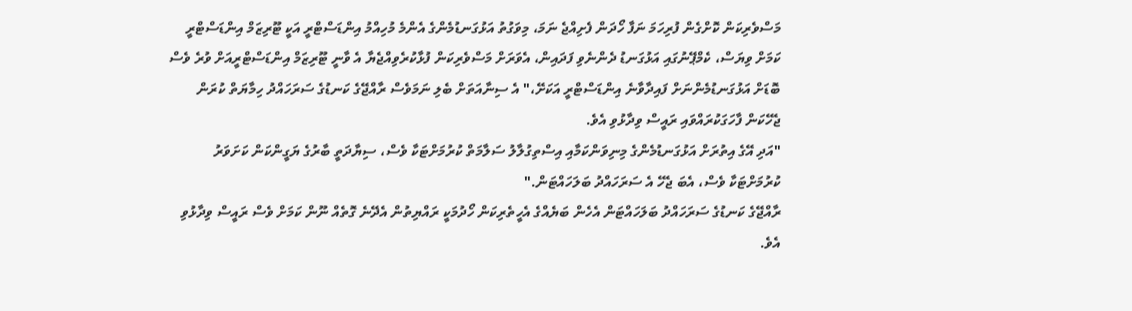މަސްވެރިކަން ކޮށްގެން ފުރިހަމަ ނަފާ ހޯދަން ފެށިއްޖެ ނަމަ، މިވަގުތު އަޅުގަނޑުމެންގެ އެންމެ މުހިއްމު އިންޑަސްޓްރީ އަކީ ޓޫރިޒަމް އިންޑަސްޓްރީ ކަމަށް ވިޔަސް، ކެމްޕޭނުގައި އަޅުގަނޑު ދެންނެވި ފަދައިން، އެވަރަށް މަސްވެރިކަން ފުޅާކުރެވިއްޖެޔާ އެ ވާނީ ޓޫރިޒަމް އިންޑަސްޓްރީއަށް ވުރެ ވެސް ބޮޑަށް އަޅުގަނޑުމެންނަށް ފައިދާވާނެ އިންޑަސްޓްރީ އަކަށޭ،" އެ ސިނާއަތަށް ބެލި ނަމަވެސް ރާއްޖޭގެ ކަނޑުގެ ސަރަހައްދު ހިމާޔަތް ކުރަން ޖެހޭކަން ފާހަގަކުރައްވައި ރައީސް ވިދާޅުވި އެވެ.
"އަދި އޭގެ އިތުރަށް އަޅުގަނޑުމެންގެ މިނިވަންކަމާއި އިސްތިގުލާލު ސަލާމަތް ކުރުމަށްޓަކާ ވެސް، ސިޔާދަތީ ބާރުގެ ޔަގީންކަން ކަށަވަރު ކުރުމަށްޓަކާ ވެސް، އެބަ ޖެހޭ އެ ސަރަހައްދު ބަލަހައްޓަން."
ރާއްޖޭގެ ކަނޑުގެ ސަރަހައްދު ބަލަހައްޓަން އެހެން ބަޔެއްގެ އެހީތެރިކަން ހޯދުމަކީ ރައްޔިތުން އެދޭނެ ގޮތެއް ނޫން ކަމަށް ވެސް ރައީސް ވިދާޅުވި އެވެ.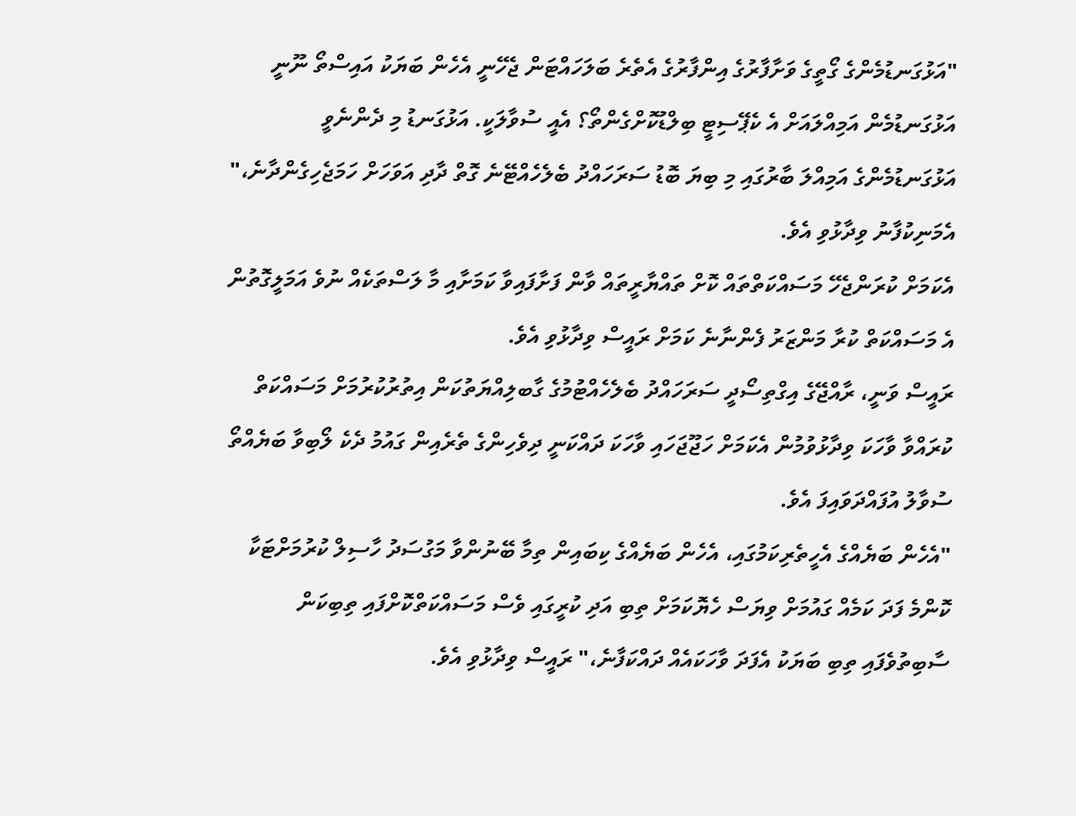"އަޅުގަނޑުމެންގެ ގޯތީގެ ވަށާފާރުގެ އިންފާރުގެ އެތެރެ ބަލަހައްޓަން ޖެހޭނީ އެހެން ބަޔަކު އައިސްތޯ ނޫނީ އަޅުގަނޑުމެން އަމިއްލައަށް އެ ކެޕޭސިޓީ ބިލްޑުކޮށްގެންތޯ؟ އެއީ ސުވާލަކީ. އަޅުގަނޑު މި ދެންނެވީ އަޅުގަނޑުމެންގެ އަމިއްލަ ބާރުގައި މި ބިޔަ ބޮޑު ސަރަހައްދު ބެލެހެއްޓޭނެ ގޮތް ދާދި އަވަހަށް ހަމަޖެހިގެންދާނެ،" އެމަނިކުފާނު ވިދާޅުވި އެވެ.
އެކަމަށް ކުރަންޖެހޭ މަސައްކަތްތައް ކޮށް ތައްޔާރީތައް ވާން ފަށާފައިވާ ކަމަށާއި މާ ލަސްތަކެއް ނުވެ އަމަލީގޮތުން އެ މަސައްކަތް ކުރާ މަންޒަރު ފެންނާނެ ކަމަށް ރައީސް ވިދާޅުވި އެވެ.
ރައީސް ވަނީ، ރާއްޖޭގެ އިގްތިސޯދީ ސަރަހައްދު ބެލެހެއްޓުމުގެ ގާބލިއްޔަތުކަން އިތުރުކުރުމަށް މަސައްކަތް ކުރައްވާ ވާހަކަ ވިދާޅުވުމުން އެކަމަށް ހަޖޫޖަހައި ވާހަކަ ދައްކަނީ ދިވެހިންގެ ތެރެއިން ގައުމު ދެކެ ލޯބިވާ ބަޔެއްތޯ ސުވާލު އުފައްދަވައިފަ އެވެ.
"އެހެން ބަޔެއްގެ އެހީތެރިކަމުގައި، އެހެން ބަޔެއްގެ ކިބައިން ތިމާ ބޭނުންވާ މަގުސަދު ހާސިލް ކުރުމަށްޓަކާ ކޮންމެ ފަދަ ކަމެއް ގައުމަށް ވިޔަސް ހެޔޮކަމަށް ތިބި އަދި ކުރީގައި ވެސް މަސައްކަތްކޮށްފައި ތިބިކަން ސާބިތުވެފައި ތިބި ބަޔަކު އެފަދަ ވާހަކައެއް ދައްކަފާނެ،" ރައީސް ވިދާޅުވި އެވެ.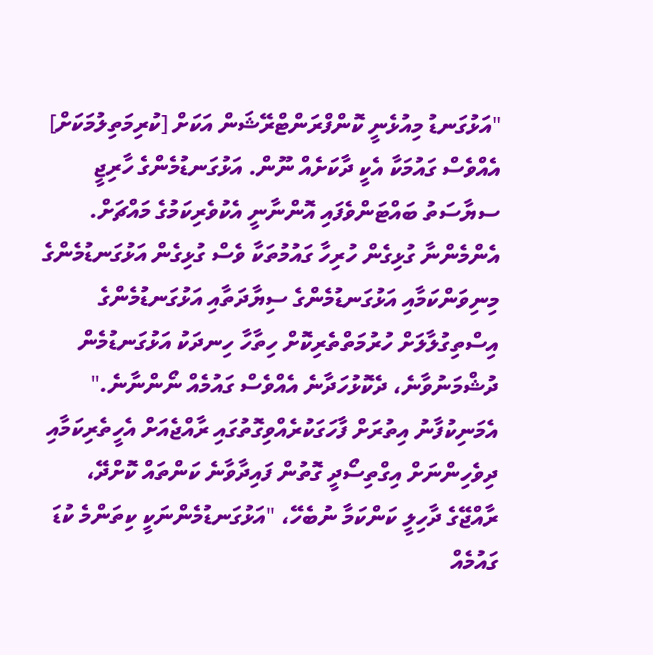"އަޅުގަނޑު މިއުޅެނީ ކޮންފްރަންޓްރޭޝަން އަކަށް [ކުރިމަތިލުމަކަށް] އެއްވެސް ގައުމަކާ އެކީ ދާކަށެއް ނޫން. އަޅުގަނޑުމެންގެ ހާރިޖީ ސޔާސަތު ބައްޓަންވެފައި އޮންނާނީ އެކުވެރިކަމުގެ މައްޗަށް. އެންމެންނާ ގުޅިގެން ހުރިހާ ގައުމުތަކާ ވެސް ގުޅިގެން އަޅުގަނޑުމެންގެ މިނިވަންކަމާއި އަޅުގަނޑުމެންގެ ސިޔާދަތާއި އަޅުގަނޑުމެންގެ އިސްތިގުލާލަށް ހުރުމަތްތެރިކޮށް ހިތާހާ ހިނދަކު އަޅުގަނޑުމެން ދުޝްމަނުވާނެ، ދެކޮޅުހަދާނެ އެއްވެސް ގައުމެއް ނޯންނާނެ."
އެމަނިކުފާނު އިތުރަށް ފާހަގަކުރެއްވިގޮތުގައި ރާއްޖެއަށް އެހީތެރިކަމާއި ދިވެހިންނަށް އިގްތިސޯދީ ގޮތުން ފައިދާވާނެ ކަންތައް ކޮށްދޭ، ރާއްޖޭގެ ދާހިލީ ކަންކަމާ ނުބެހޭ، "އަޅުގަނޑުމެންނަކީ ކިތަންމެ ކުޑަ ގައުމެއް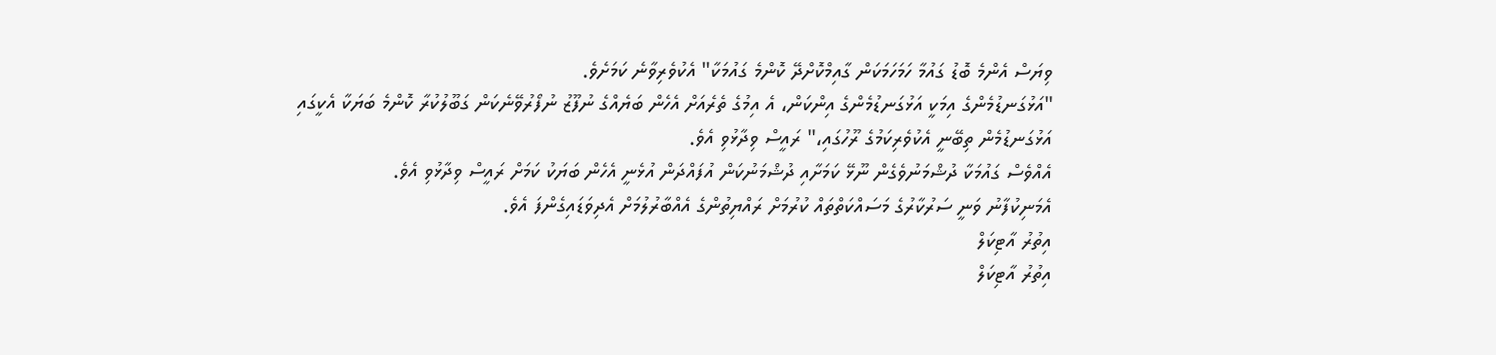ވިޔަސް އެންމެ ބޮޑު ގައުމާ ހަމަހަމަކަން ގާއިމްކޮށްދޭ ކޮންމެ ގައުމަކާ" އެކުވެރިވާނެ ކަމަށެވެ.
"އަޅުގަނޑުމެންގެ އިމަކީ އަޅުގަނޑުމެންގެ އިންކަން، އެ އިމުގެ ތެރެއަށް އެހެން ބަޔެއްގެ ނުފޫޒު ނުފޯރުވޭނެކަން ގަބޫލުކުރާ ކޮންމެ ބަޔަކާ އެކީގައި އަޅުގަނޑުމެން ތިބޭނީ އެކުވެރިކަމުގެ ރޫހުގައި،" ރައީސް ވިދާޅުވި އެވެ.
އެއްވެސް ގައުމަކާ ދުޝްމަނުވެގެން ނޫޅޭ ކަމަށާއި ދުޝްމަނުކަން އުފައްދަން އުޅެނީ އެހެން ބަޔަކު ކަމަށް ރައީސް ވިދާޅުވި އެވެ.
އެމަނިކުފާނު ވަނީ ސަރުކާރުގެ މަސައްކަތްތައް ކުރުމަށް ރައްޔިތުންގެ އެއްބާރުލުމަށް އެދިވަޑައިގެންފަ އެވެ.
އިތުރު އާޓިކަލް
އިތުރު އާޓިކަލް